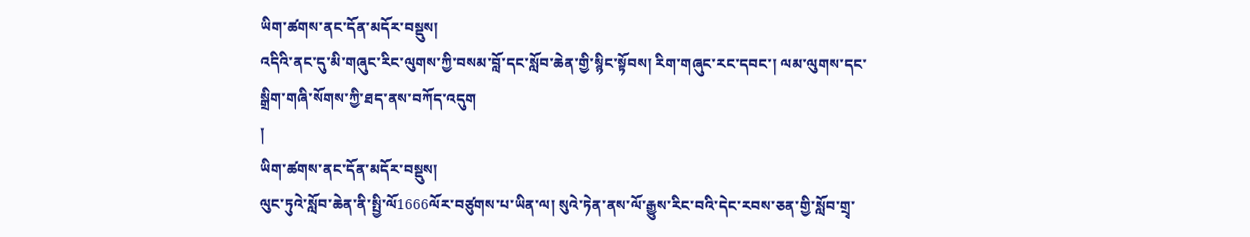ཡིག་ཚགས་ནང་དོན་མདོར་བསྡུས།
འདིའི་ནང་དུ་མི་གཞུང་རིང་ལུགས་ཀྱི་བསམ་བློ་དང་སློབ་ཆེན་གྱི་སྙིང་སྟོབས། རིག་གཞུང་རང་དབང་། ལམ་ལུགས་དང་སྒྲིག་གཞི་སོགས་ཀྱི་ཐད་ནས་བཀོད་འདུག
།
ཡིག་ཚགས་ནང་དོན་མདོར་བསྡུས།
ལུང་ཏུའེ་སློབ་ཆེན་ནི་སྤྱི་ལོ1666ལོར་བཙུགས་པ་ཡིན་ལ། སུའེ་ཏེན་ནས་ལོ་རྒྱུས་རིང་བའི་དེང་རབས་ཅན་གྱི་སློབ་གྲྭ་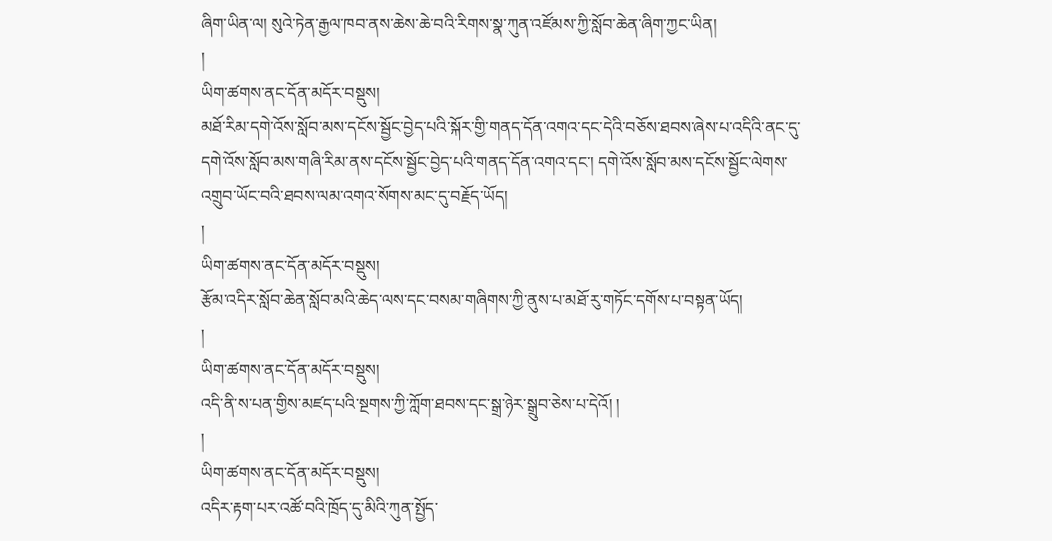ཞིག་ཡིན་ལ། སུའེ་ཏེན་རྒྱལ་ཁབ་ནས་ཆེས་ཆེ་བའི་རིགས་སྣ་ཀུན་འཛོམས་ཀྱི་སློབ་ཆེན་ཞིག་ཀྱང་ཡིན།
།
ཡིག་ཚགས་ནང་དོན་མདོར་བསྡུས།
མཐོ་རིམ་དགེ་འོས་སློབ་མས་དངོས་སྦྱོང་བྱེད་པའི་སྐོར་གྱི་གནད་དོན་འགའ་དང་དེའི་བཅོས་ཐབས་ཞེས་པ་འདིའི་ནང་དུ་དགེ་འོས་སློབ་མས་གཞི་རིམ་ནས་དངོས་སྦྱོང་བྱེད་པའི་གནད་དོན་འགའ་དང་། དགེ་འོས་སློབ་མས་དངོས་སྦྱོང་ལེགས་འགྲུབ་ཡོང་བའི་ཐབས་ལམ་འགའ་སོགས་མང་དུ་བརྗོད་ཡོད།
།
ཡིག་ཚགས་ནང་དོན་མདོར་བསྡུས།
རྩོམ་འདིར་སློབ་ཆེན་སློབ་མའི་ཆེད་ལས་དང་བསམ་གཞིགས་ཀྱི་ནུས་པ་མཐོ་རུ་གཏོང་དགོས་པ་བསྟན་ཡོད།
།
ཡིག་ཚགས་ནང་དོན་མདོར་བསྡུས།
འདི་ནི་ས་པན་གྱིས་མཛད་པའི་སྔགས་ཀྱི་ཀློག་ཐབས་དང་སྒྲ་ཉེར་སྒྲུབ་ཅེས་པ་དེའོ། །
།
ཡིག་ཚགས་ནང་དོན་མདོར་བསྡུས།
འདིར་རྟག་པར་འཚོ་བའི་ཁྲོད་དུ་མིའི་ཀུན་སྤྱོད་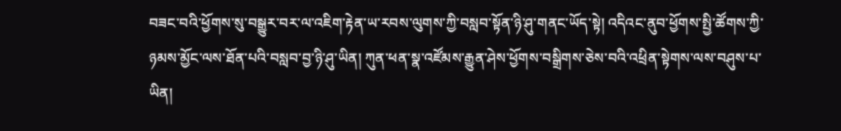བཟང་བའི་ཕྱོགས་སུ་བསྒྱུར་བར་ལ་འཇིག་རྟེན་ཡ་རབས་ལུགས་ཀྱི་བསླབ་སྟོན་ཉི་ཤུ་གནང་ཡོད་སྟེ། འདིའང་ནུབ་ཕྱོགས་སྤྱི་ཚོགས་ཀྱི་ཉམས་མྱོང་ལས་ཐོན་པའི་བསླབ་བྱ་ཉི་ཤུ་ཡིན། ཀུན་ཕན་སྣ་འཛོམས་རྒྱུན་ཤེས་ཕྱོགས་བསྒྲིགས་ཅེས་བའི་འཕྲིན་སྟེགས་ལས་བཤུས་པ་ཡིན།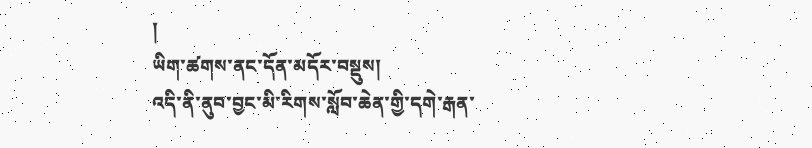།
ཡིག་ཚགས་ནང་དོན་མདོར་བསྡུས།
འདི་ནི་ནུབ་བྱང་མི་རིགས་སློབ་ཆེན་གྱི་དགེ་རྒན་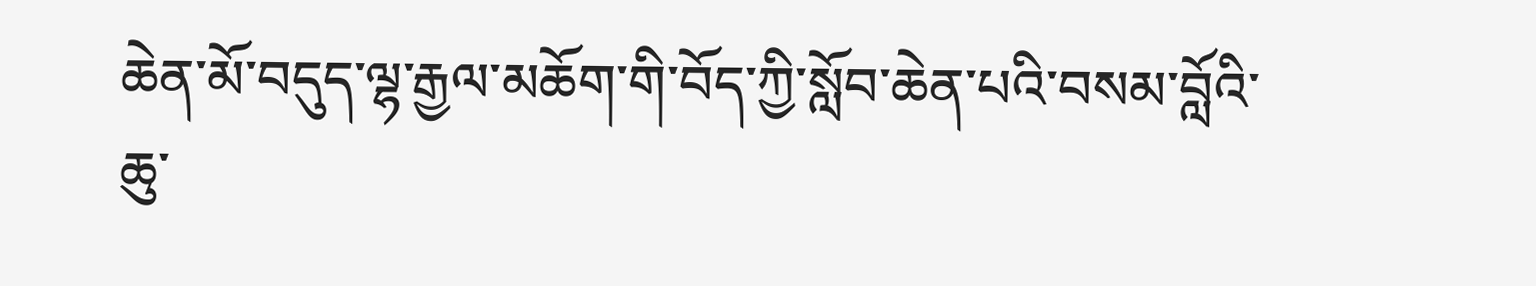ཆེན་མོ་བདུད་ལྷ་རྒྱལ་མཆོག་གི་བོད་ཀྱི་སློབ་ཆེན་པའི་བསམ་བློའི་ཆུ་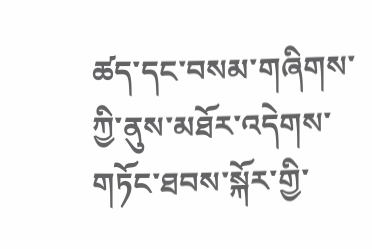ཚད་དང་བསམ་གཞིགས་ཀྱི་ནུས་མཐོར་འདེགས་གཏོང་ཐབས་སྐོར་གྱི་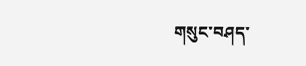གསུང་བཤད་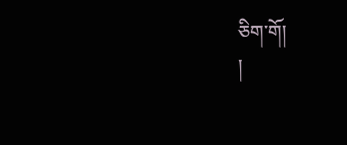ཅིག་གོ།
།